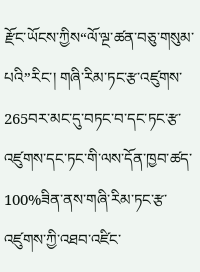རྫོང་ཡོངས་ཀྱིས“ལོ་ལྔ་ཚན་བཅུ་གསུམ་པའི”རིང་། གཞི་རིམ་ཏང་རྩ་འཛུགས་265བར་མང་དུ་བཏང་བ་དང་ཏང་རྩ་འཛུགས་དང་ཏང་གི་ལས་དོན་ཁྱབ་ཚད་100%ཟིན་ནས་གཞི་རིམ་ཏང་རྩ་འཛུགས་ཀྱི་འཐབ་འཛིང་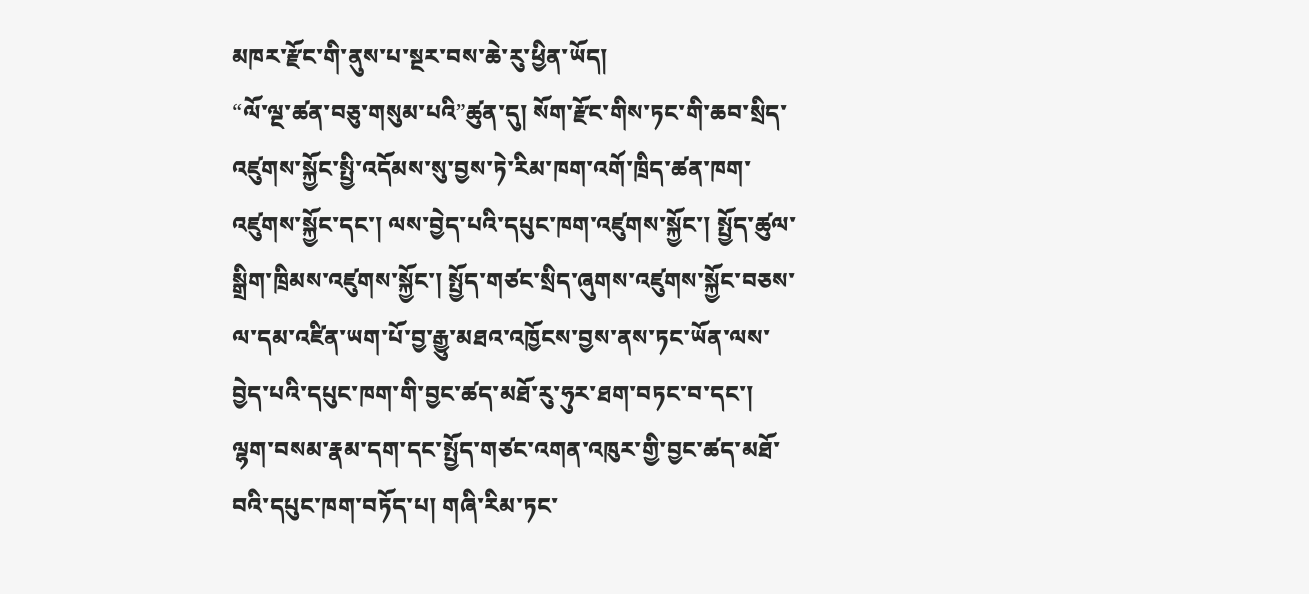མཁར་རྫོང་གི་ནུས་པ་སྔར་བས་ཆེ་རུ་ཕྱིན་ཡོད།
“ལོ་ལྔ་ཚན་བཅུ་གསུམ་པའི”ཚུན་དུ། སོག་རྫོང་གིས་ཏང་གི་ཆབ་སྲིད་འཛུགས་སྐྱོང་སྤྱི་འདོམས་སུ་བྱས་ཏེ་རིམ་ཁག་འགོ་ཁྲིད་ཚན་ཁག་འཛུགས་སྐྱོང་དང་། ལས་བྱེད་པའི་དཔུང་ཁག་འཛུགས་སྐྱོང་། སྤྱོད་ཚུལ་སྒྲིག་ཁྲིམས་འཛུགས་སྐྱོང་། སྤྱོད་གཙང་སྲིད་ཞུགས་འཛུགས་སྐྱོང་བཅས་ལ་དམ་འཛིན་ཡག་པོ་བྱ་རྒྱུ་མཐའ་འཁྱོངས་བྱས་ནས་ཏང་ཡོན་ལས་བྱེད་པའི་དཔུང་ཁག་གི་བྱང་ཚད་མཐོ་རུ་ཧུར་ཐག་བཏང་བ་དང་། ལྷག་བསམ་རྣམ་དག་དང་སྤྱོད་གཙང་འགན་འཁུར་གྱི་བྱང་ཚད་མཐོ་བའི་དཔུང་ཁག་བཏོད་པ། གཞི་རིམ་ཏང་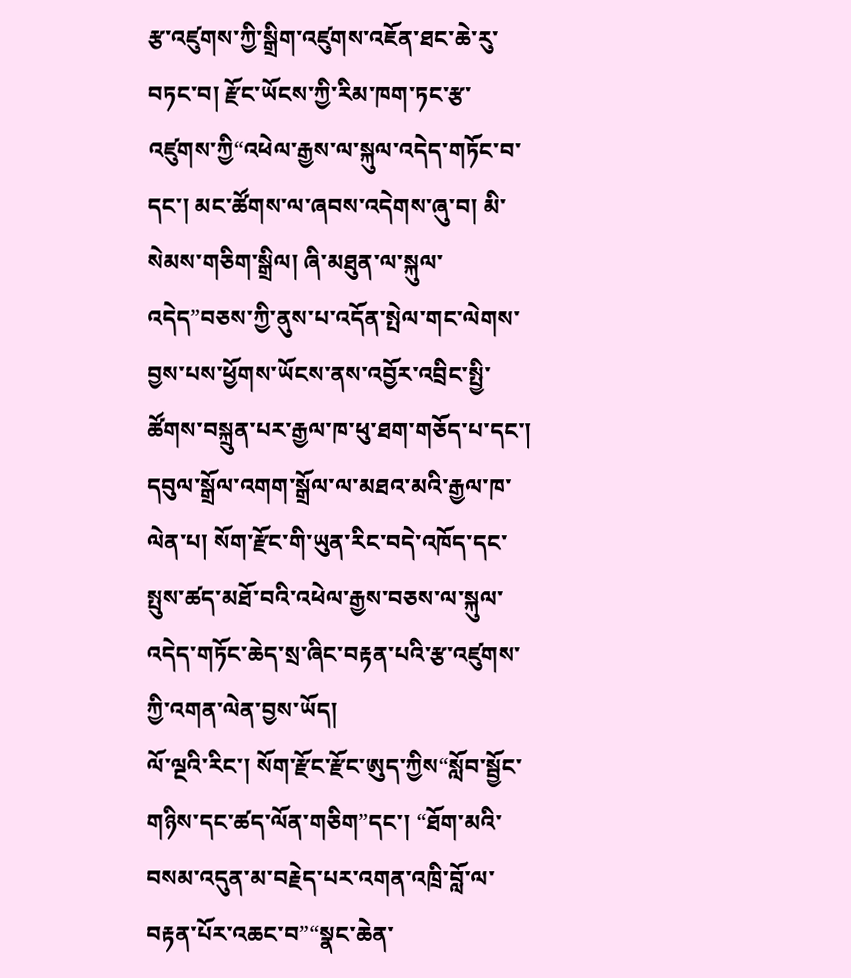རྩ་འཛུགས་ཀྱི་སྒྲིག་འཛུགས་འཇོན་ཐང་ཆེ་རུ་བཏང་བ། རྫོང་ཡོངས་ཀྱི་རིམ་ཁག་ཏང་རྩ་འཛུགས་ཀྱི“འཕེལ་རྒྱས་ལ་སྐུལ་འདེད་གཏོང་བ་དང་། མང་ཚོགས་ལ་ཞབས་འདེགས་ཞུ་བ། མི་སེམས་གཅིག་སྒྲིལ། ཞི་མཐུན་ལ་སྐུལ་འདེད”བཅས་ཀྱི་ནུས་པ་འདོན་སྤེལ་གང་ལེགས་བྱས་པས་ཕྱོགས་ཡོངས་ནས་འབྱོར་འབྲིང་སྤྱི་ཚོགས་བསྐྲུན་པར་རྒྱལ་ཁ་ཕུ་ཐག་གཅོད་པ་དང་། དབུལ་སྒྲོལ་འགག་སྒྲོལ་ལ་མཐའ་མའི་རྒྱལ་ཁ་ལེན་པ། སོག་རྫོང་གི་ཡུན་རིང་བདེ་འཁོད་དང་སྤུས་ཚད་མཐོ་བའི་འཕེལ་རྒྱས་བཅས་ལ་སྐུལ་འདེད་གཏོང་ཆེད་སྲ་ཞིང་བརྟན་པའི་རྩ་འཛུགས་ཀྱི་འགན་ལེན་བྱས་ཡོད།
ལོ་ལྔའི་རིང་། སོག་རྫོང་རྫོང་ཨུད་ཀྱིས“སློབ་སྦྱོང་གཉིས་དང་ཚད་ལོན་གཅིག”དང་། “ཐོག་མའི་བསམ་འདུན་མ་བརྗེད་པར་འགན་འཁྲི་བློ་ལ་བརྟན་པོར་འཆང་བ”“སྣང་ཆེན་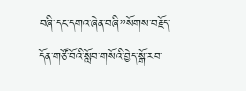བཞི་དང་དགའ་ཞེན་བཞི”སོགས་བརྗོད་དོན་གཙོ་བོའི་སློབ་གསོའི་བྱེད་སྒོ་རབ་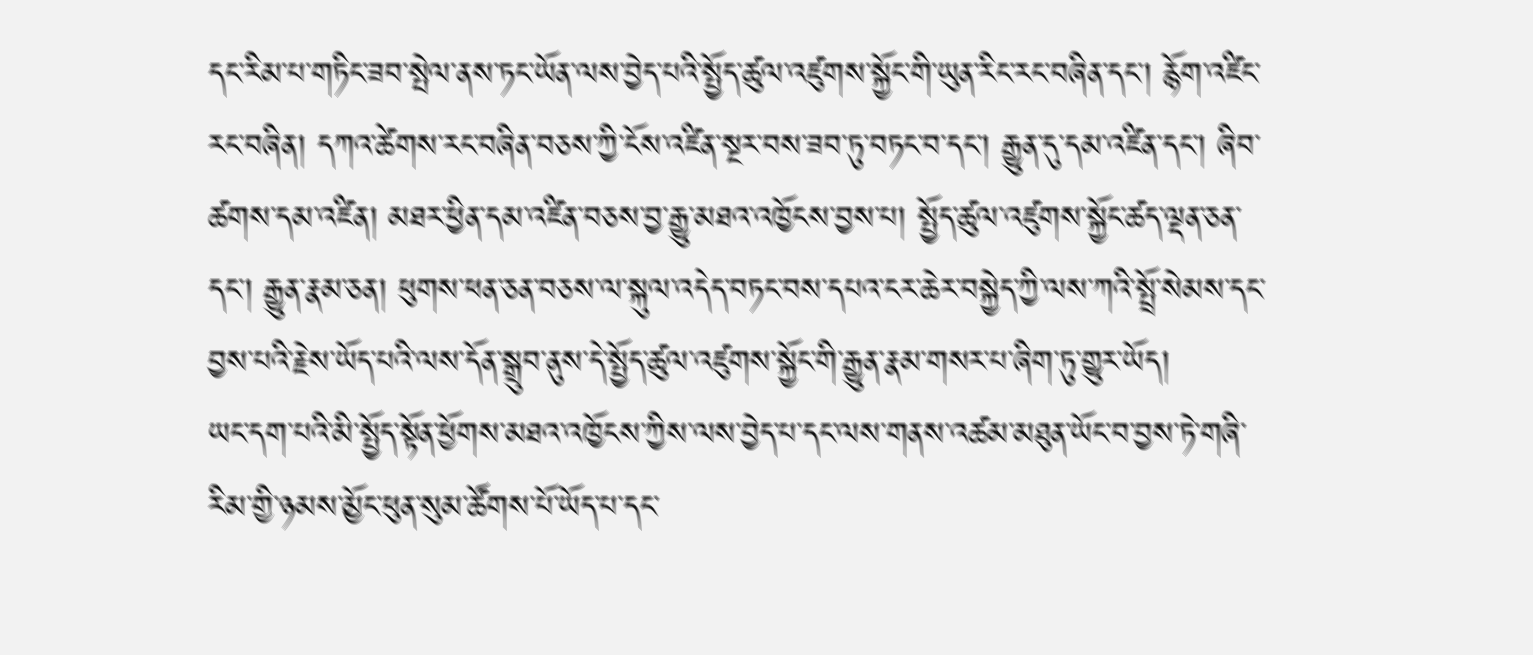དང་རིམ་པ་གཏིང་ཟབ་སྤེལ་ནས་ཏང་ཡོན་ལས་བྱེད་པའི་སྤྱོད་ཚུལ་འཛུགས་སྐྱོང་གི་ཡུན་རིང་རང་བཞིན་དང་། རྙོག་འཛིང་རང་བཞིན། དཀའ་ཚེགས་རང་བཞིན་བཅས་ཀྱི་ངོས་འཛིན་སྔར་བས་ཟབ་ཏུ་བཏང་བ་དང་། རྒྱུན་དུ་དམ་འཛིན་དང་། ཞིབ་ཚགས་དམ་འཛིན། མཐར་ཕྱིན་དམ་འཛིན་བཅས་བྱ་རྒྱུ་མཐའ་འཁྱོངས་བྱས་པ། སྤྱོད་ཚུལ་འཛུགས་སྐྱོང་ཚད་ལྡན་ཅན་དང་། རྒྱུན་རྣམ་ཅན། ཕུགས་ཕན་ཅན་བཅས་ལ་སྐུལ་འདེད་བཏང་བས་དཔའ་ངར་ཆེར་བསྐྱེད་ཀྱི་ལས་ཀའི་སྤྲོ་སེམས་དང་བྱས་པའི་རྗེས་ཡོད་པའི་ལས་དོན་སྒྲུབ་ནུས་དེ་སྤྱོད་ཚུལ་འཛུགས་སྐྱོང་གི་རྒྱུན་རྣམ་གསར་པ་ཞིག་ཏུ་གྱུར་ཡོད།
ཡང་དག་པའི་མི་སྤྱོད་སྟོན་ཕྱོགས་མཐའ་འཁྱོངས་ཀྱིས་ལས་བྱེད་པ་དང་ལས་གནས་འཚམ་མཐུན་ཡོང་བ་བྱས་ཏེ་གཞི་རིམ་གྱི་ཉམས་མྱོང་ཕུན་སུམ་ཚོགས་པོ་ཡོད་པ་དང་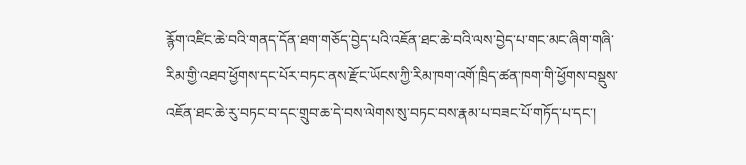རྙོག་འཛིང་ཆེ་བའི་གནད་དོན་ཐག་གཅོད་བྱེད་པའི་འཇོན་ཐང་ཆེ་བའི་ལས་བྱེད་པ་གང་མང་ཞིག་གཞི་རིམ་གྱི་འཐབ་ཕྱོགས་དང་པོར་བཏང་ནས་རྫོང་ཡོངས་ཀྱི་རིམ་ཁག་འགོ་ཁྲིད་ཚན་ཁག་གི་ཕྱོགས་བསྡུས་འཇོན་ཐང་ཆེ་རུ་བཏང་བ་དང་གྲུབ་ཆ་དེ་བས་ལེགས་སུ་བཏང་བས་རྣམ་པ་བཟང་པོ་གཏོད་པ་དང་།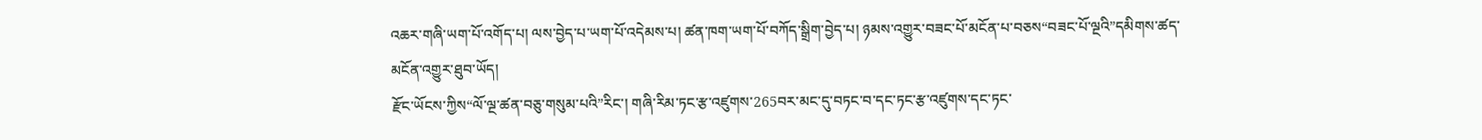འཆར་གཞི་ཡག་པོ་འགོད་པ། ལས་བྱེད་པ་ཡག་པོ་འདེམས་པ། ཚན་ཁག་ཡག་པོ་བཀོད་སྒྲིག་བྱེད་པ། ཉམས་འགྱུར་བཟང་པོ་མངོན་པ་བཅས“བཟང་པོ་ལྔའི”དམིགས་ཚད་མངོན་འགྱུར་ཐུབ་ཡོད།
རྫོང་ཡོངས་ཀྱིས“ལོ་ལྔ་ཚན་བཅུ་གསུམ་པའི”རིང་། གཞི་རིམ་ཏང་རྩ་འཛུགས་265བར་མང་དུ་བཏང་བ་དང་ཏང་རྩ་འཛུགས་དང་ཏང་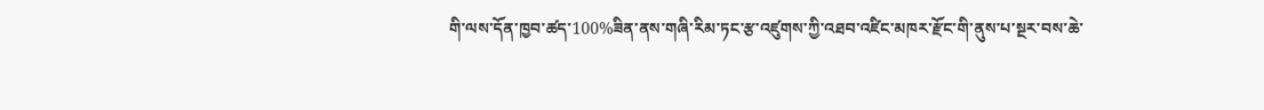གི་ལས་དོན་ཁྱབ་ཚད་100%ཟིན་ནས་གཞི་རིམ་ཏང་རྩ་འཛུགས་ཀྱི་འཐབ་འཛིང་མཁར་རྫོང་གི་ནུས་པ་སྔར་བས་ཆེ་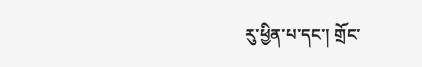རུ་ཕྱིན་པ་དང་། གྲོང་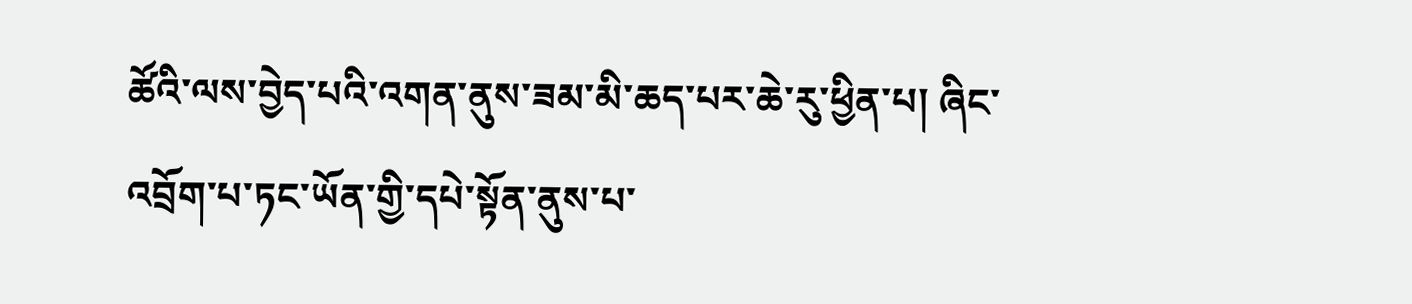ཚོའི་ལས་བྱེད་པའི་འགན་ནུས་ཟམ་མི་ཆད་པར་ཆེ་རུ་ཕྱིན་པ། ཞིང་འབྲོག་པ་ཏང་ཡོན་གྱི་དཔེ་སྟོན་ནུས་པ་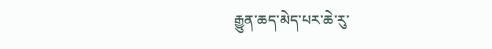རྒྱུན་ཆད་མེད་པར་ཆེ་རུ་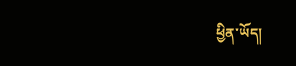ཕྱིན་ཡོད།